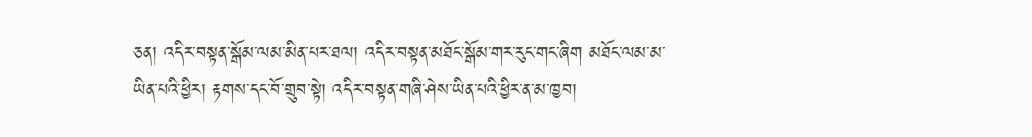ཅན། འདིར་བསྟན་སྒོམ་ལམ་མིན་པར་ཐལ། འདིར་བསྟན་མཐོང་སྒོམ་གར་རུང་གང་ཞིག མཐོང་ལམ་མ་ཡིན་པའི་ཕྱིར། རྟགས་དང་བོ་གྲུབ་སྟེ། འདིར་བསྟན་གཞི་ཤེས་ཡིན་པའི་ཕྱིར་ན་མ་ཁྱབ།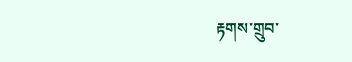རྟགས་གྲུབ་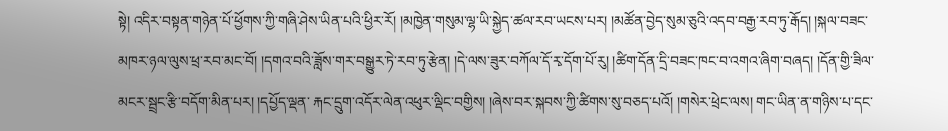སྟེ། འདིར་བསྟན་གཉེན་པོ་ཕྱོགས་ཀྱི་གཞི་ཤེས་ཡིན་པའི་ཕྱིར་རོ། །མཁྱེན་གསུམ་ལྷ་ཡི་སྐྱེད་ཚལ་རབ་ཡངས་པར། །མཚོན་བྱེད་སུམ་ཅུའི་འདབ་བརྒྱ་རབ་ཏུ་རྒོད། །སྐལ་བཟང་མཁར་ཉལ་ལུས་ཕྲ་རབ་མང་བོ། །དགའ་བའི་ཟློས་གར་བསྒྱུར་ཏེ་རབ་ཏུ་རྩེན། །དེ་ལས་ཟུར་བཀོལ་དོ་རྭ་དོག་པོ་རུ། །ཚིག་དོན་དྲི་བཟང་ཁང་བ་འགའ་ཞིག་བཞད། །དོན་གྱི་ཟིལ་མངར་སྦྲང་རྩི་བདོག་མིན་པར། །དཔྱོད་ལྡན་ རྐང་དྲུག་འདོར་ལེན་འཕུར་ལྡིང་བགྱིས། །ཞེས་བར་སྐབས་ཀྱི་ཚིགས་སུ་བཅད་པའོ། །གསེར་ཕྲེང་ལས། གང་ཡིན་ན་གཉིས་པ་དང་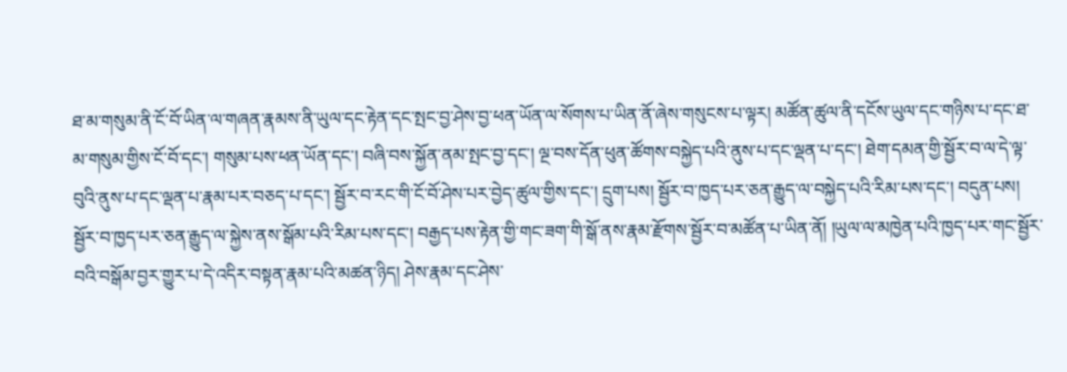ཐ་མ་གསུམ་ནི་ངོ་བོ་ཡིན་ལ་གཞན་རྣམས་ནི་ཡུལ་དང་རྟེན་དང་སྤང་བྱ་ཤེས་བྱ་ཕན་ཡོན་ལ་སོགས་པ་ཡིན་ནོ་ཞེས་གསུངས་པ་ལྟར། མཚོན་ཚུལ་ནི་དངོས་ཡུལ་དང་གཉིས་པ་དང་ཐ་མ་གསུམ་གྱིས་ངོ་བོ་དང་། གསུམ་པས་ཕན་ཡོན་དང་། བཞི་བས་སྐྱོན་ནམ་སྤང་བྱ་དང་། ལྔ་བས་དོན་ཕུན་ཚོགས་བསྐྱེད་པའི་ནུས་པ་དང་ལྡན་པ་དང་། ཐེག་དམན་གྱི་སྦྱོར་བ་ལ་དེ་ལྟ་བུའི་ནུས་པ་དང་ལྡན་པ་རྣམ་པར་བཅད་པ་དང་། སྦྱོར་བ་རང་གི་ངོ་བོ་ཤེས་པར་བྱེད་ཚུལ་གྱིས་དང་། དྲུག་པས། སྦྱོར་བ་ཁྱད་པར་ཅན་རྒྱུད་ལ་བསྐྱེད་པའི་རིམ་པས་དང་། བདུན་པས། སྦྱོར་བ་ཁྱད་པར་ཅན་རྒྱུད་ལ་སྐྱེས་ནས་སྒོམ་པའི་རིམ་པས་དང་། བརྒྱད་པས་རྟེན་གྱི་གང་ཟག་གི་སྒོ་ནས་རྣམ་རྫོགས་སྦྱོར་བ་མཚོན་པ་ཡིན་ནོ། །ཡུལ་ལ་མཁྱེན་པའི་ཁྱད་པར་གང་སྦྱོར་བའི་བསྒོམ་བྱར་གྱུར་པ་དེ་འདིར་བསྟན་རྣམ་པའི་མཚན་ཉིད། ཤེས་རྣམ་དང་ཤེས་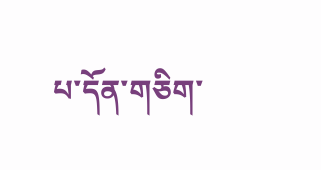པ་དོན་གཅིག་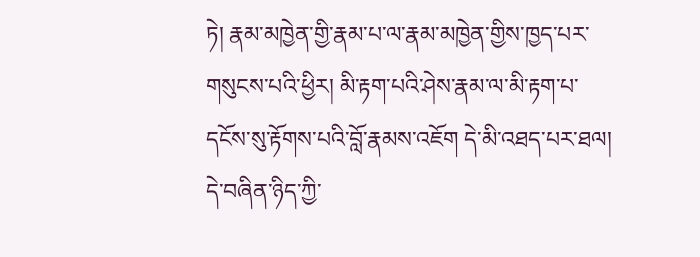ཏེ། རྣམ་མཁྱེན་གྱི་རྣམ་པ་ལ་རྣམ་མཁྱེན་གྱིས་ཁྱད་པར་གསུངས་པའི་ཕྱིར། མི་རྟག་པའི་ཤེས་རྣམ་ལ་མི་རྟག་པ་དངོས་སུ་རྟོགས་པའི་བློ་རྣམས་འཇོག དེ་མི་འཐད་པར་ཐལ། དེ་བཞིན་ཉིད་ཀྱི་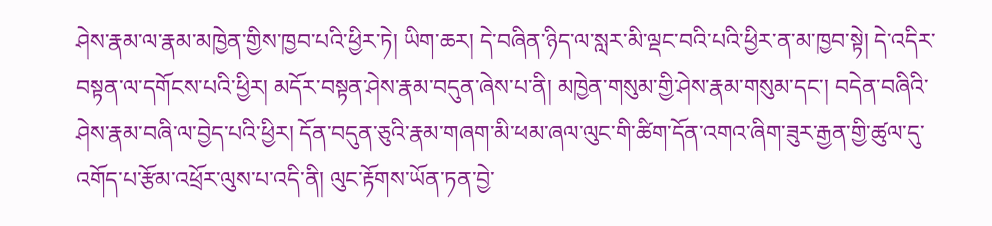ཤེས་རྣམ་ལ་རྣམ་མཁྱེན་གྱིས་ཁྱབ་པའི་ཕྱིར་ཏེ། ཡིག་ཆར། དེ་བཞིན་ཉིད་ལ་སླར་མི་ལྡང་བའི་པའི་ཕྱིར་ན་མ་ཁྱབ་སྟེ། དེ་འདིར་བསྟན་ལ་དགོངས་པའི་ཕྱིར། མདོར་བསྟན་ཤེས་རྣམ་བདུན་ཞེས་པ་ནི། མཁྱེན་གསུམ་གྱི་ཤེས་རྣམ་གསུམ་དང་། བདེན་བཞིའི་ཤེས་རྣམ་བཞི་ལ་བྱེད་པའི་ཕྱིར། དོན་བདུན་ཅུའི་རྣམ་གཞག་མི་ཕམ་ཞལ་ལུང་གི་ཚིག་དོན་འགའ་ཞིག་ཟུར་རྒྱན་གྱི་ཚུལ་དུ་འགོད་པ་རྩོམ་འཕྲོར་ལུས་པ་འདི་ནི། ལུང་རྟོགས་ཡོན་ཏན་བྱེ་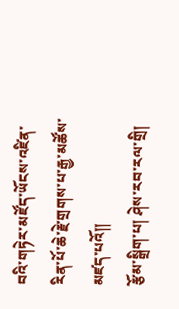བའི་གཏེར་མཛོད་ཡོངས་འཛིན་རིན་པོ་ཆེ་རྗེ་གྲགས་པ་རྒྱ་མཚོས་མཛད་པའོ།།
རྩོམ་སྒྲིག་པ། ཤེས་རབ་རལ་གྲི།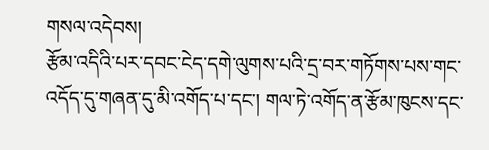གསལ་འདེབས།
རྩོམ་འདིའི་པར་དབང་ངེད་དགེ་ལུགས་པའི་དྲ་བར་གཏོགས་པས་གང་འདོད་དུ་གཞན་དུ་མི་འགོད་པ་དང་། གལ་ཏེ་འགོད་ན་རྩོམ་ཁུངས་དང་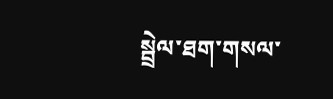སྦྲེལ་ཐག་གསལ་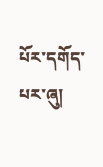པོར་དགོད་པར་ཞུ།